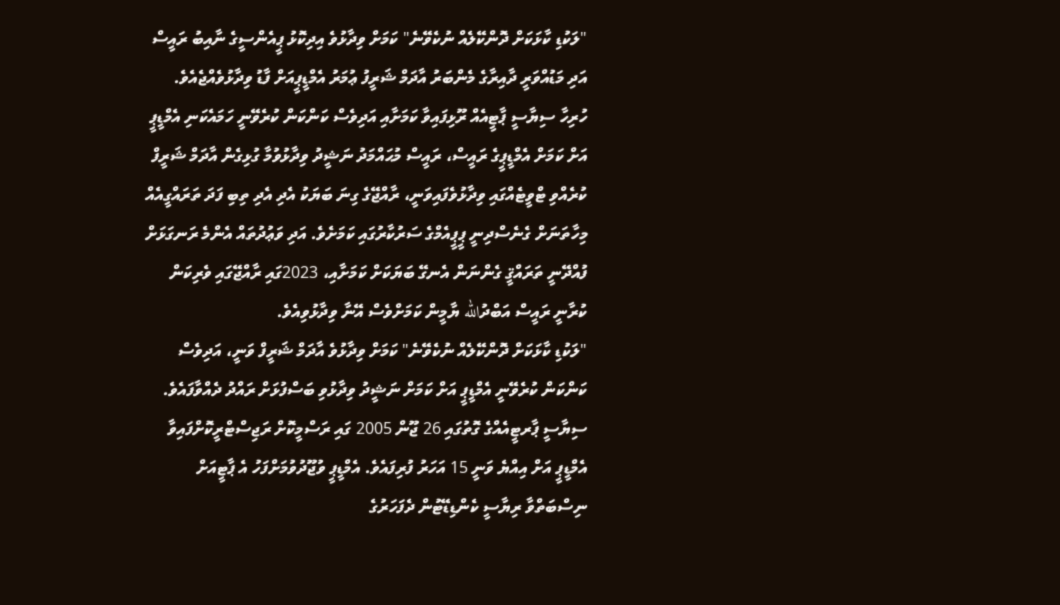"ލަކުޑި ކާޅަކަށް ދޮންކޭލެއް ނުކެވޭނެ" ކަމަށް ވިދާޅުވެ އިދިކޮޅު ޕީއެންސީގެ ނާއިބު ރައީސް އަދި މަޑުއްވަރީ ދާއިރާގެ މެންބަރު އާދަމް ޝަރީފު ޢުމަރު އެމްޑީޕީއަށް ފާޑު ވިދާޅުވެއްޖެއެވެ.
ހުރިހާ ސިޔާސީ ޕާޓީއެއް ރޫޅިފައިވާ ކަމަށާއި އަދިވެސް ކަންކަން ކުރެވޭނީ ހަމައެކަނި އެމްޑީޕީ އަށް ކަމަށް އެމްޑީޕީގެ ރައީސް، ރައީސް މުޙައްމަދު ނަޝީދު ވިދާޅުވުމާ ގުޅިގެން އާދަމް ޝަރީފް ކުރެއްވި ޓްވީޓެއްގައި ވިދާޅުވެފައިވަނީ، ރާއްޖޭގެ ގިނަ ބަޔަކު އެދި އެދި ތިބި ފަދަ ތަރައްގީއެއް މިހާތަނަށް ގެނެސްދިނީ ޕީޕީއެމްގެ ސަރުކާރުގައި ކަމަށެވެ. އަދި ވަޢުދުތައް އެންމެ ރަނގަޅަށް ފުއްދޭނީ ތަރައްޤީ ގެންނަން އެނގޭ ބަޔަކަށް ކަމަށާއި، 2023ގައި ރާއްޖޭގައި ވެރިކަން ކުރާނީ ރައީސް އަބްދުالله ޔާމީން ކަމަށްވެސް އޭނާ ވިދާޅުވިއެވެ.
"ލަކުޑި ކާޅަކަށް ދޮންކޭލެއް ނުކެވޭނެ" ކަމަށް ވިދާޅުވެ އާދަމް ޝަރީފް ވަނީ، އަދިވެސް ކަންކަން ކުރެވޭނީ އެމްޑީޕީ އަށް ކަމަށް ނަޝީދު ވިދާޅުވި ބަސްފުޅަށް ރައްދު ދެއްވާފައެވެ.
ސިޔާސީ ޕާރޓީއެއްގެ ގޮތުގައި 26 ޖޫން 2005 ގައި ރަސްމީކޮށް ރަޖިސްޓްރީކޮށްފައިވާ އެމްޑީޕީ އަށް އިއްޔެ ވަނީ 15 އަހަރު ފުރިފައެވެ. އެމްޑީޕީ ވުޖޫދުވުމަށްފަހު އެ ޕާޓީއަށް ނިސްބަތްވާ ރިޔާސީ ކެންޑިޑޭޓުން ދެފަހަރުގެ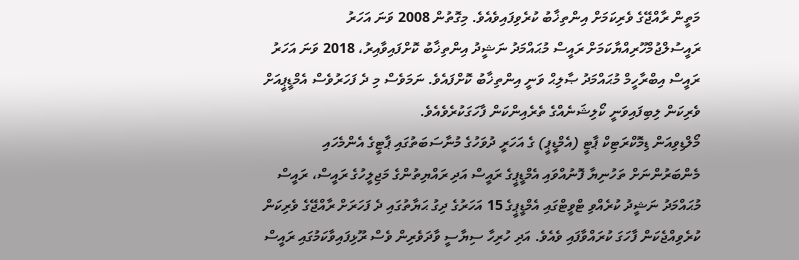މަތީން ރާއްޖޭގެ ވެރިކަމަށް އިންތިޚާބު ކުރެވިފައިވެއެވެ. މިގޮތުން 2008 ވަނަ އަހަރު ރައީސުލްޖުމްހޫރިއްޔާކަމަށް ރައީސް މުޙައްމަދު ނަޝީދު އިންތިޚާބު ކޮށްފައިވާއިރު، 2018 ވަނަ އަހަރު ރައީސް އިބްރާހީމް މުޙައްމަދު ޞާލިޙް ވަނީ އިންތިޚާބު ކޮށްފައެވެ. ނަމަވެސް މި ދެ ފަހަރުވެސް އެމްޑީޕީއަށް ވެރިކަން ލިބިފައިވަނީ ކޯލިޝަނެއްގެ ތެރެއިންކަން ފާހަގަކުރެވެއެވެ.
މޯލްޑިވިއަން ޑިމޮކްރަޓިކް ޕާޓީ (އެމްޑީޕީ) ގެ އަހަރީ ދުވަހުގެ މުނާސަބަތުގައި ޕާޓީގެ އެންމެހައި މެންބަރުންނަށް ތަހުނިޔާ ފޮނުއްވައި އެމްޑީޕީގެ ރައީސް އަދި ރައްޔިތުންގެ މަޖިލީހުގެ ރައީސް، ރައީސް މުޙައްމަދު ނަޝީދު ކުރެއްވި ޓްވީޓްގައި އެމްޑީޕީގެ 15 އަހަރުގެ ދިގު ޙަޔާތުގައި ދެ ފަހަރަށް ރާއްޖޭގެ ވެރިކަން ކުރެވިއްޖެކަން ފާހަގަ ކުރައްވާފައި ވެއެވެ. އަދި ހުރިހާ ސިޔާސީ ވާދަވެރިން ވެސް ރޫޅިފައިވާކަމުގައި ރައީސް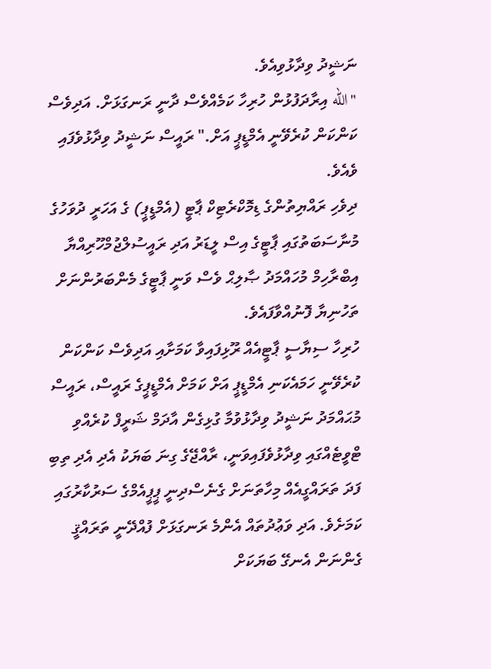ނަޝީދު ވިދާޅުވިއެވެ.
"الله އިރާދަފުޅުން ހުރިހާ ކަމެއްވެސް ދާނީ ރަނގަޅަށް. އަދިވެސް ކަންކަން ކުރެވޭނީ އެމްޑީޕީ އަށް." ރައީސް ނަޝީދު ވިދާޅުވެފައި ވެއެވެ.
ދިވެހި ރައްޔިތުންގެ ޑިމޮކްރެޓިކް ޕާޓީ (އެމްޑީޕީ) ގެ އަހަރީ ދުވަހުގެ މުނާސަބަތުގައި ޕާޓީގެ އިސް ލީޑަރު އަދި ރައީސުލްޖުމްހޫރިއްޔާ އިބްރާހިމް މުހައްމަދު ޞާލިޙް ވެސް ވަނީ ޕާޓީގެ މެންބަރުންނަށް ތަހުނިޔާ ފޮނުއްވާފައެވެ.
ހުރިހާ ސިޔާސީ ޕާޓީއެއް ރޫޅިފައިވާ ކަމަށާއި އަދިވެސް ކަންކަން ކުރެވޭނީ ހަމައެކަނި އެމްޑީޕީ އަށް ކަމަށް އެމްޑީޕީގެ ރައީސް، ރައީސް މުޙައްމަދު ނަޝީދު ވިދާޅުވުމާ ގުޅިގެން އާދަމް ޝަރީފް ކުރެއްވި ޓްވީޓެއްގައި ވިދާޅުވެފައިވަނީ، ރާއްޖޭގެ ގިނަ ބަޔަކު އެދި އެދި ތިބި ފަދަ ތަރައްގީއެއް މިހާތަނަށް ގެނެސްދިނީ ޕީޕީއެމްގެ ސަރުކާރުގައި ކަމަށެވެ. އަދި ވަޢުދުތައް އެންމެ ރަނގަޅަށް ފުއްދޭނީ ތަރައްޤީ ގެންނަން އެނގޭ ބަޔަކަށް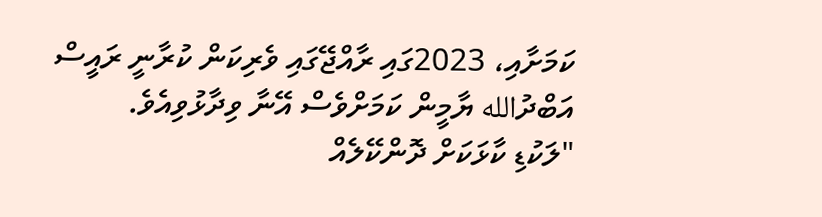ކަމަށާއި، 2023ގައި ރާއްޖޭގައި ވެރިކަން ކުރާނީ ރައީސް އަބްދުالله ޔާމީން ކަމަށްވެސް އޭނާ ވިދާޅުވިއެވެ.
"ލަކުޑި ކާޅަކަށް ދޮންކޭލެއް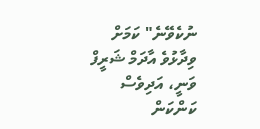ނުކެވޭނެ" ކަމަށް ވިދާޅުވެ އާދަމް ޝަރީފް ވަނީ، އަދިވެސް ކަންކަން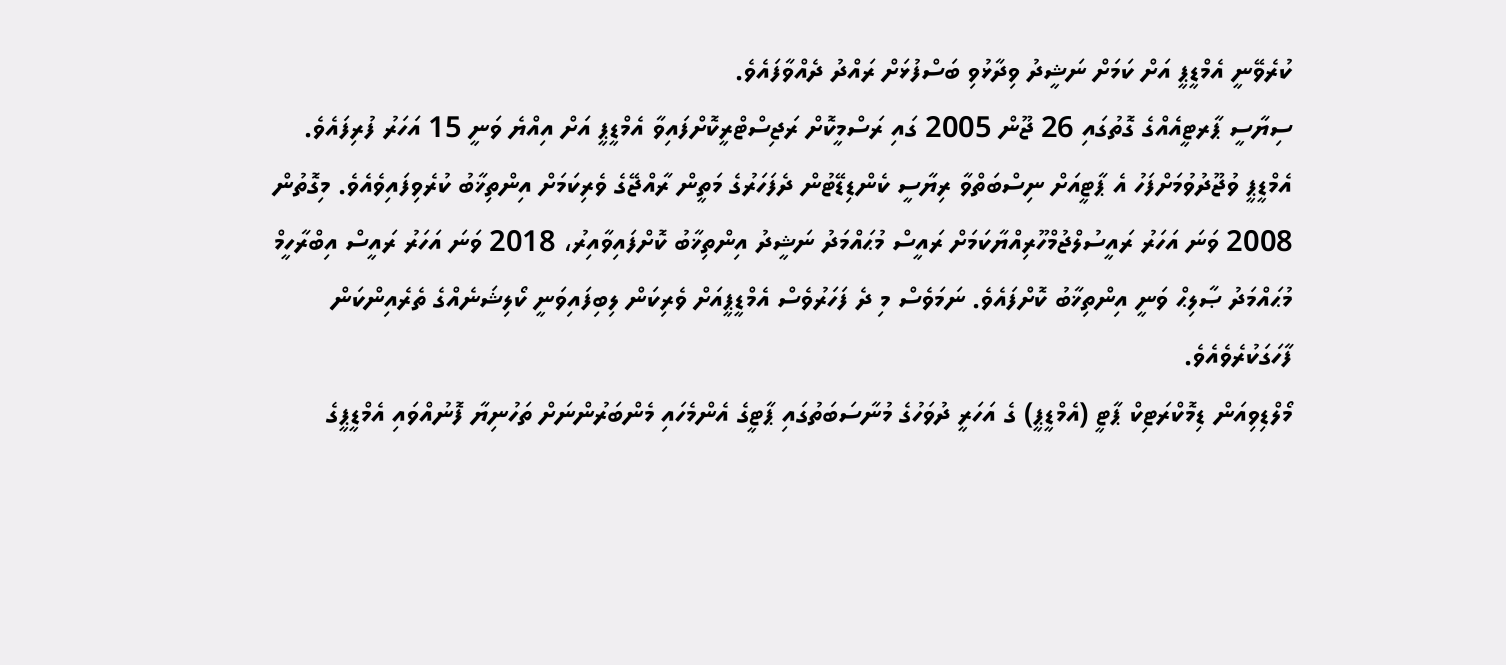ކުރެވޭނީ އެމްޑީޕީ އަށް ކަމަށް ނަޝީދު ވިދާޅުވި ބަސްފުޅަށް ރައްދު ދެއްވާފައެވެ.
ސިޔާސީ ޕާރޓީއެއްގެ ގޮތުގައި 26 ޖޫން 2005 ގައި ރަސްމީކޮށް ރަޖިސްޓްރީކޮށްފައިވާ އެމްޑީޕީ އަށް އިއްޔެ ވަނީ 15 އަހަރު ފުރިފައެވެ. އެމްޑީޕީ ވުޖޫދުވުމަށްފަހު އެ ޕާޓީއަށް ނިސްބަތްވާ ރިޔާސީ ކެންޑިޑޭޓުން ދެފަހަރުގެ މަތީން ރާއްޖޭގެ ވެރިކަމަށް އިންތިޚާބު ކުރެވިފައިވެއެވެ. މިގޮތުން 2008 ވަނަ އަހަރު ރައީސުލްޖުމްހޫރިއްޔާކަމަށް ރައީސް މުޙައްމަދު ނަޝީދު އިންތިޚާބު ކޮށްފައިވާއިރު، 2018 ވަނަ އަހަރު ރައީސް އިބްރާހީމް މުޙައްމަދު ޞާލިޙް ވަނީ އިންތިޚާބު ކޮށްފައެވެ. ނަމަވެސް މި ދެ ފަހަރުވެސް އެމްޑީޕީއަށް ވެރިކަން ލިބިފައިވަނީ ކޯލިޝަނެއްގެ ތެރެއިންކަން ފާހަގަކުރެވެއެވެ.
މޯލްޑިވިއަން ޑިމޮކްރަޓިކް ޕާޓީ (އެމްޑީޕީ) ގެ އަހަރީ ދުވަހުގެ މުނާސަބަތުގައި ޕާޓީގެ އެންމެހައި މެންބަރުންނަށް ތަހުނިޔާ ފޮނުއްވައި އެމްޑީޕީގެ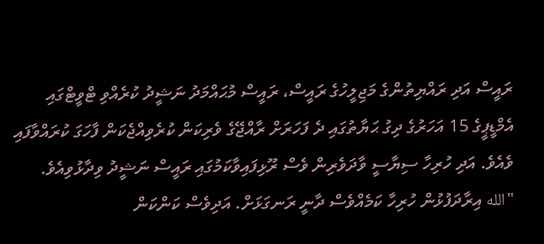ރައީސް އަދި ރައްޔިތުންގެ މަޖިލީހުގެ ރައީސް، ރައީސް މުޙައްމަދު ނަޝީދު ކުރެއްވި ޓްވީޓްގައި އެމްޑީޕީގެ 15 އަހަރުގެ ދިގު ޙަޔާތުގައި ދެ ފަހަރަށް ރާއްޖޭގެ ވެރިކަން ކުރެވިއްޖެކަން ފާހަގަ ކުރައްވާފައި ވެއެވެ. އަދި ހުރިހާ ސިޔާސީ ވާދަވެރިން ވެސް ރޫޅިފައިވާކަމުގައި ރައީސް ނަޝީދު ވިދާޅުވިއެވެ.
"الله އިރާދަފުޅުން ހުރިހާ ކަމެއްވެސް ދާނީ ރަނގަޅަށް. އަދިވެސް ކަންކަން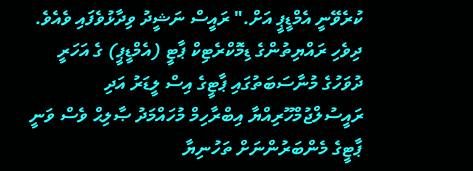ކުރެވޭނީ އެމްޑީޕީ އަށް." ރައީސް ނަޝީދު ވިދާޅުވެފައި ވެއެވެ.
ދިވެހި ރައްޔިތުންގެ ޑިމޮކްރެޓިކް ޕާޓީ (އެމްޑީޕީ) ގެ އަހަރީ ދުވަހުގެ މުނާސަބަތުގައި ޕާޓީގެ އިސް ލީޑަރު އަދި ރައީސުލްޖުމްހޫރިއްޔާ އިބްރާހިމް މުހައްމަދު ޞާލިޙް ވެސް ވަނީ ޕާޓީގެ މެންބަރުންނަށް ތަހުނިޔާ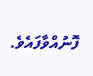ފޮނުއްވާފައެވެ.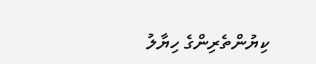ކިޔުންތެރިންގެ ހިޔާލު